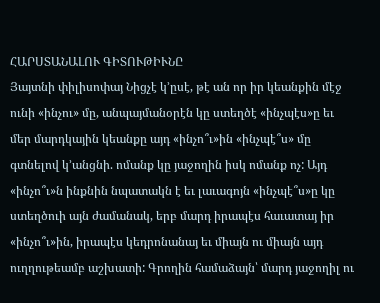ՀԱՐՍՏԱՆԱԼՈՒ ԳԻՏՈՒԹԻՒՆԸ
Յայտնի փիլիսոփայ Նիցչէ կ՚ըսէ, թէ ան որ իր կեանքին մէջ ունի «ինչու» մը, անպայմանօրէն կը ստեղծէ «ինչպէս»ը եւ մեր մարդկային կեանքը այդ «ինչո՞ւ»ին «ինչպէ՞ս» մը գտնելով կ՚անցնի. ոմանք կը յաջողին իսկ ոմանք ոչ: Այդ «ինչո՞ւ»ն ինքնին նպատակն է եւ լաւագոյն «ինչպէ՞ս»ը կը ստեղծուի այն ժամանակ, երբ մարդ իրապէս հաւատայ իր «ինչո՞ւ»ին, իրապէս կեդրոնանայ եւ միայն ու միայն այդ ուղղութեամբ աշխատի: Գրողին համաձայն՝ մարդ յաջողիլ ու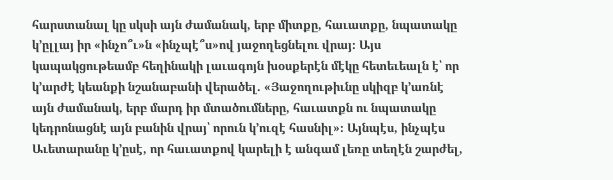հարստանալ կը սկսի այն ժամանակ, երբ միտքը, հաւատքը, նպատակը կ՚ըլլայ իր «ինչո՞ւ»ն «ինչպէ՞ս»ով յաջողեցնելու վրայ։ Այս կապակցութեամբ հեղինակի լաւագոյն խօսքերէն մէկը հետեւեալն է՝ որ կ՚արժէ կեանքի նշանաբանի վերածել. «Յաջողութիւնը սկիզբ կ՚առնէ այն ժամանակ, երբ մարդ իր մտածումները, հաւատքն ու նպատակը կեդրոնացնէ այն բանին վրայ՝ որուն կ՚ուզէ հասնիլ»։ Այնպէս, ինչպէս Աւետարանը կ՚ըսէ, որ հաւատքով կարելի է անգամ լեռը տեղէն շարժել,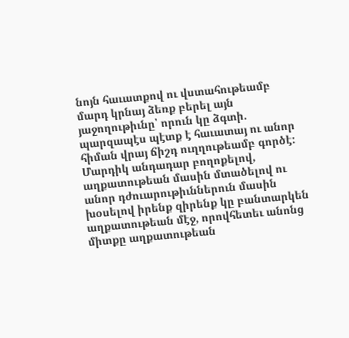նոյն հաւատքով ու վստահութեամբ մարդ կրնայ ձեռք բերել այն յաջողութիւնը՝ որուն կը ձգտի. պարզապէս պէտք է հաւատայ ու անոր հիման վրայ ճիշդ ուղղութեամբ գործէ:
Մարդիկ անդադար բողոքելով, աղքատութեան մասին մտածելով ու անոր դժուարութիւններուն մասին խօսելով իրենք զիրենք կը բանտարկեն աղքատութեան մէջ, որովհետեւ անոնց միտքը աղքատութեան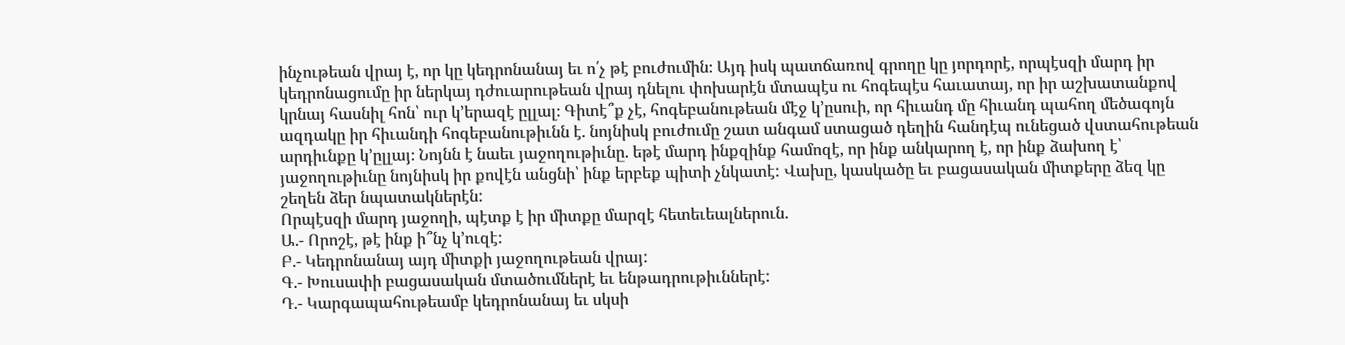ինչութեան վրայ է, որ կը կեդրոնանայ եւ ո՛չ թէ բուժումին։ Այդ իսկ պատճառով գրողը կը յորդորէ, որպէսզի մարդ իր կեդրոնացումը իր ներկայ դժուարութեան վրայ դնելու փոխարէն մտապէս ու հոգեպէս հաւատայ, որ իր աշխատանքով կրնայ հասնիլ հոն՝ ուր կ՚երազէ ըլլալ։ Գիտէ՞ք չէ, հոգեբանութեան մէջ կ՚ըսուի, որ հիւանդ մը հիւանդ պահող մեծագոյն ազդակը իր հիւանդի հոգեբանութիւնն է. նոյնիսկ բուժումը շատ անգամ ստացած դեղին հանդէպ ունեցած վստահութեան արդիւնքը կ՚ըլլայ։ Նոյնն է նաեւ յաջողութիւնը. եթէ մարդ ինքզինք համոզէ, որ ինք անկարող է, որ ինք ձախող է՝ յաջողութիւնը նոյնիսկ իր քովէն անցնի՝ ինք երբեք պիտի չնկատէ: Վախը, կասկածը եւ բացասական միտքերը ձեզ կը շեղեն ձեր նպատակներէն:
Որպէսզի մարդ յաջողի, պէտք է իր միտքը մարզէ հետեւեալներուն.
Ա.- Որոշէ, թէ ինք ի՞նչ կ՚ուզէ:
Բ.- Կեդրոնանայ այդ միտքի յաջողութեան վրայ:
Գ.- Խուսափի բացասական մտածումներէ եւ ենթադրութիւններէ:
Դ.- Կարգապահութեամբ կեդրոնանայ եւ սկսի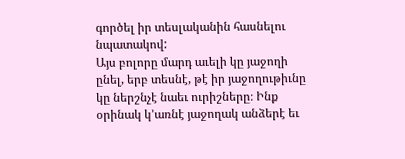գործել իր տեսլականին հասնելու նպատակով:
Այս բոլորը մարդ աւելի կը յաջողի ընել, երբ տեսնէ, թէ իր յաջողութիւնը կը ներշնչէ նաեւ ուրիշները։ Ինք օրինակ կ՚առնէ յաջողակ անձերէ եւ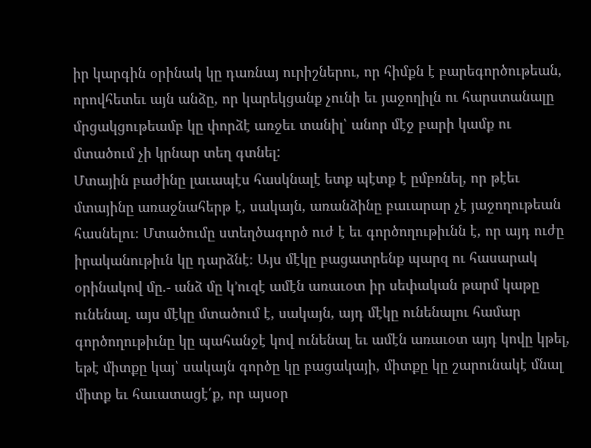իր կարգին օրինակ կը դառնայ ուրիշներու, որ հիմքն է բարեգործութեան, որովհետեւ այն անձը, որ կարեկցանք չունի եւ յաջողիլն ու հարստանալը մրցակցութեամբ կը փորձէ առջեւ տանիլ՝ անոր մէջ բարի կամք ու մտածում չի կրնար տեղ գտնել:
Մտային բաժինը լաւապէս հասկնալէ ետք պէտք է ըմբռնել, որ թէեւ մտայինը առաջնահերթ է, սակայն, առանձինը բաւարար չէ յաջողութեան հասնելու։ Մտածումը ստեղծագործ ուժ է եւ գործողութիւնն է, որ այդ ուժը իրականութիւն կը դարձնէ։ Այս մէկը բացատրենք պարզ ու հասարակ օրինակով մը.- անձ մը կ՚ուզէ ամէն առաւօտ իր սեփական թարմ կաթը ունենալ. այս մէկը մտածում է, սակայն, այդ մէկը ունենալու համար գործողութիւնը կը պահանջէ կով ունենալ եւ ամէն առաւօտ այդ կովը կթել, եթէ միտքը կայ՝ սակայն գործը կը բացակայի, միտքը կը շարունակէ մնալ միտք եւ հաւատացէ՛ք, որ այսօր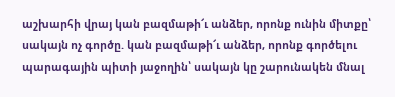աշխարհի վրայ կան բազմաթի՜ւ անձեր, որոնք ունին միտքը՝ սակայն ոչ գործը. կան բազմաթի՜ւ անձեր, որոնք գործելու պարագային պիտի յաջողին՝ սակայն կը շարունակեն մնալ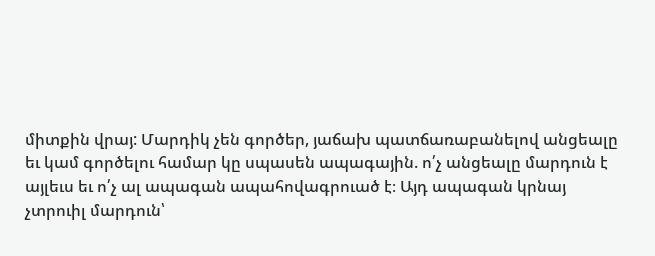միտքին վրայ: Մարդիկ չեն գործեր, յաճախ պատճառաբանելով անցեալը եւ կամ գործելու համար կը սպասեն ապագային. ո՛չ անցեալը մարդուն է այլեւս եւ ո՛չ ալ ապագան ապահովագրուած է։ Այդ ապագան կրնայ չտրուիլ մարդուն՝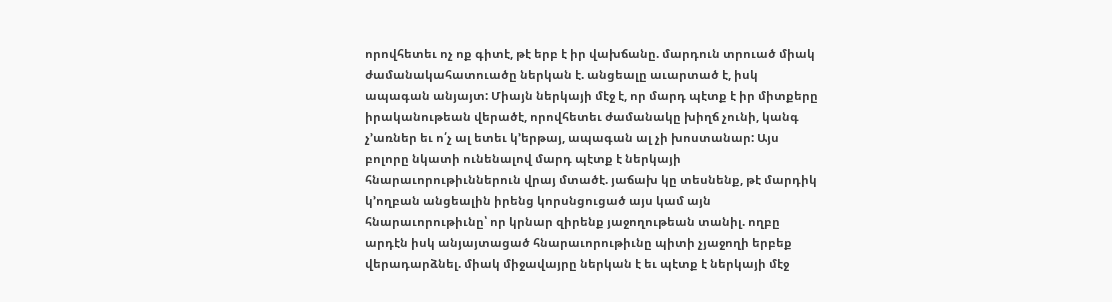որովհետեւ ոչ ոք գիտէ, թէ երբ է իր վախճանը. մարդուն տրուած միակ ժամանակահատուածը ներկան է. անցեալը աւարտած է, իսկ ապագան անյայտ: Միայն ներկայի մէջ է, որ մարդ պէտք է իր միտքերը իրականութեան վերածէ, որովհետեւ ժամանակը խիղճ չունի, կանգ չ՚առներ եւ ո՛չ ալ ետեւ կ՚երթայ, ապագան ալ չի խոստանար: Այս բոլորը նկատի ունենալով մարդ պէտք է ներկայի հնարաւորութիւններուն վրայ մտածէ. յաճախ կը տեսնենք, թէ մարդիկ կ՚ողբան անցեալին իրենց կորսնցուցած այս կամ այն հնարաւորութիւնը՝ որ կրնար զիրենք յաջողութեան տանիլ. ողբը արդէն իսկ անյայտացած հնարաւորութիւնը պիտի չյաջողի երբեք վերադարձնել. միակ միջավայրը ներկան է եւ պէտք է ներկայի մէջ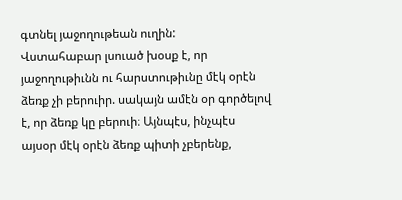գտնել յաջողութեան ուղին:
Վստահաբար լսուած խօսք է, որ յաջողութիւնն ու հարստութիւնը մէկ օրէն ձեռք չի բերուիր. սակայն ամէն օր գործելով է, որ ձեռք կը բերուի։ Այնպէս, ինչպէս այսօր մէկ օրէն ձեռք պիտի չբերենք,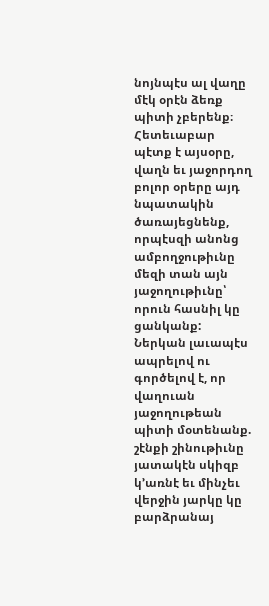նոյնպէս ալ վաղը մէկ օրէն ձեռք պիտի չբերենք։ Հետեւաբար պէտք է այսօրը, վաղն եւ յաջորդող բոլոր օրերը այդ նպատակին ծառայեցնենք, որպէսզի անոնց ամբողջութիւնը մեզի տան այն յաջողութիւնը՝ որուն հասնիլ կը ցանկանք: Ներկան լաւապէս ապրելով ու գործելով է, որ վաղուան յաջողութեան պիտի մօտենանք. շէնքի շինութիւնը յատակէն սկիզբ կ՚առնէ եւ մինչեւ վերջին յարկը կը բարձրանայ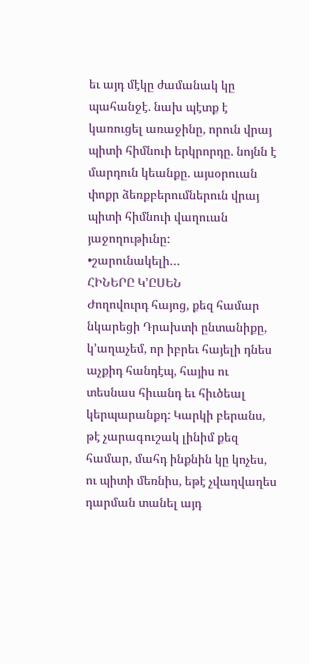եւ այդ մէկը ժամանակ կը պահանջէ. նախ պէտք է կառուցել առաջինը, որուն վրայ պիտի հիմնուի երկրորդը. նոյնն է մարդուն կեանքը. այսօրուան փոքր ձեռքբերումներուն վրայ պիտի հիմնուի վաղուան յաջողութիւնը:
•շարունակելի…
ՀԻՆԵՐԸ Կ՚ԸՍԵՆ
Ժողովուրդ հայոց, քեզ համար նկարեցի Դրախտի ընտանիքը, կ՚աղաչեմ, որ իբրեւ հայելի դնես աչքիդ հանդէպ, հայիս ու տեսնաս հիւանդ եւ հիւծեալ կերպարանքդ: Կարկի բերանս, թէ չարագուշակ լինիմ քեզ համար, մահդ ինքնին կը կոչես, ու պիտի մեռնիս, եթէ չվաղվաղես դարման տանել այդ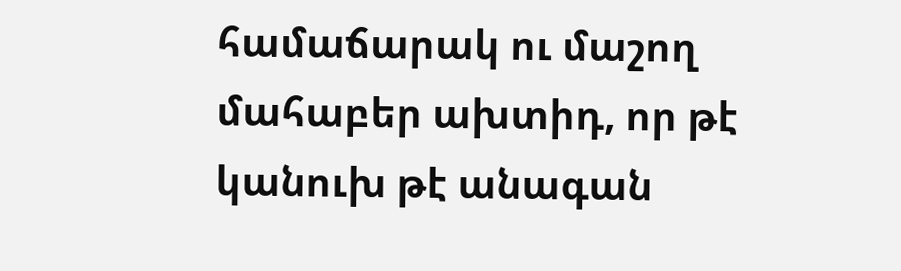համաճարակ ու մաշող մահաբեր ախտիդ, որ թէ կանուխ թէ անագան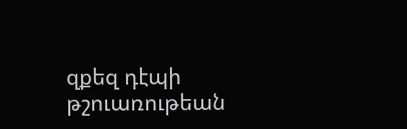զքեզ դէպի թշուառութեան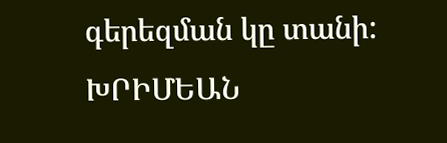գերեզման կը տանի:
ԽՐԻՄԵԱՆ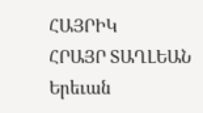ՀԱՅՐԻԿ
ՀՐԱՅՐ ՏԱՂԼԵԱՆ
Երեւան